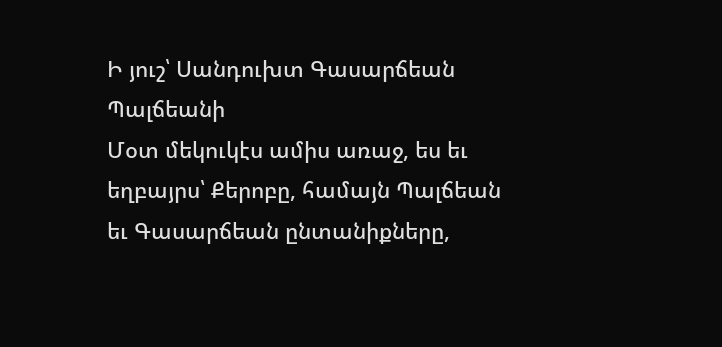Ի յուշ՝ Սանդուխտ Գասարճեան Պալճեանի
Մօտ մեկուկէս ամիս առաջ, ես եւ եղբայրս՝ Քերոբը, համայն Պալճեան եւ Գասարճեան ընտանիքները,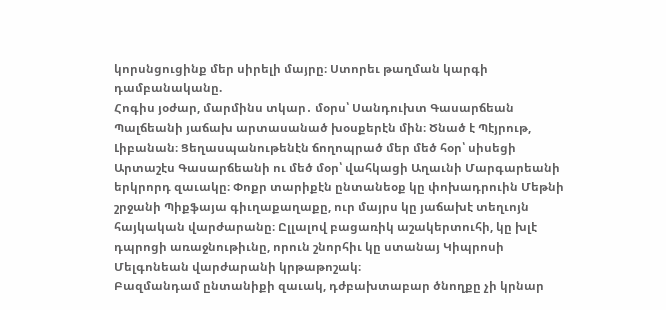կորսնցուցինք մեր սիրելի մայրը։ Ստորեւ թաղման կարգի դամբանականը.
Հոգիս յօժար, մարմինս տկար․ մօրս՝ Սանդուխտ Գասարճեան Պալճեանի յաճախ արտասանած խօսքերէն մին։ Ծնած է Պէյրութ, Լիբանան։ Ցեղասպանութենէն ճողոպրած մեր մեծ հօր՝ սիսեցի Արտաշէս Գասարճեանի ու մեծ մօր՝ վահկացի Աղաւնի Մարգարեանի երկրորդ զաւակը։ Փոքր տարիքէն ընտանեօք կը փոխադրուին Մեթնի շրջանի Պիքֆայա գիւղաքաղաքը, ուր մայրս կը յաճախէ տեղւոյն հայկական վարժարանը։ Ըլլալով բացառիկ աշակերտուհի, կը խլէ դպրոցի առաջնութիւնը, որուն շնորհիւ կը ստանայ Կիպրոսի Մելգոնեան վարժարանի կրթաթոշակ։
Բազմանդամ ընտանիքի զաւակ, դժբախտաբար ծնողքը չի կրնար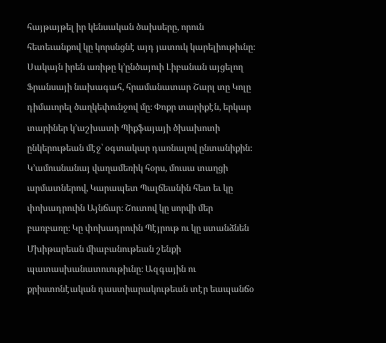հայթայթել իր կենսական ծախսերը, որուն հետեւանքով կը կորսնցնէ այդ յատուկ կարելիութիւնը։ Սակայն իրեն առիթը կ’ընծայուի Լիբանան այցելող Ֆրանսայի նախագահ, հրամանատար Շարլ տը Կոլը դիմաւորել ծաղկեփունջով մը։ Փոքր տարիքէն, երկար տարիներ կ’աշխատի Պիքֆայայի ծխախոտի ընկերութեան մէջ՝ օգտակար դառնալով ընտանիքին։
Կ’ամուսնանայ վաղամեռիկ հօրս, մուսա տաղցի արմատներով, Կարապետ Պալճեանին հետ եւ կը փոխադրուին Այնճար։ Շուտով կը սորվի մեր բառբառը։ Կը փոխադրուին Պէյրութ ու կը ստանձնեն Մխիթարեան միաբանութեան շենքի պատասխանատուութիւնը։ Ազգային ու քրիստոնէական դաստիարակութեան տէր եապանճօ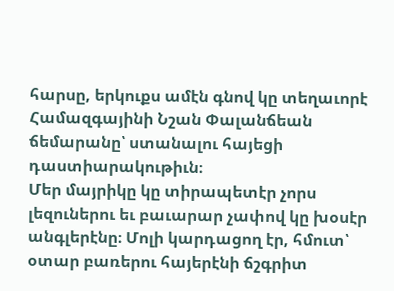հարսը, երկուքս ամէն գնով կը տեղաւորէ Համազգայինի Նշան Փալանճեան ճեմարանը՝ ստանալու հայեցի դաստիարակութիւն։
Մեր մայրիկը կը տիրապետէր չորս լեզուներու եւ բաւարար չափով կը խօսէր անգլերէնը։ Մոլի կարդացող էր, հմուտ՝ օտար բառերու հայերէնի ճշգրիտ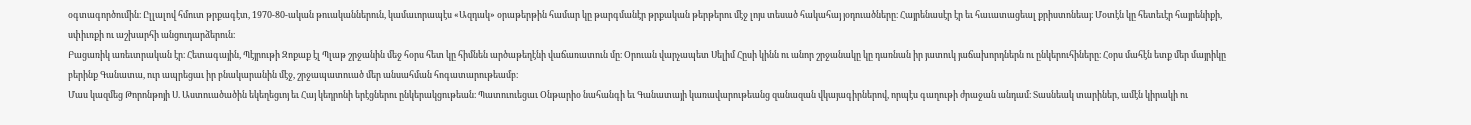օգտագործումին։ Ըլլալով հմուտ թրքագէտ, 1970-80-ական թուականներուն, կամաւորապէս «Ազդակ» օրաթերթին համար կը թարգմանէր թրքական թերթերու մէջ լոյս տեսած հակահայ յօդուածները։ Հայրենասէր էր եւ հաւատացեալ քրիստոնեայ։ Մօտէն կը հետեւէր հայրենիքի, սփիւռքի ու աշխարհի անցուդարձերուն։
Բացառիկ առեւտրական էր։ Հետագային, Պէյրութի Զոքաք էլ Պլաթ շրջանին մեջ հօրս հետ կը հիմնեն արծաթեղէնի վաճառատուն մը։ Օրուան վարչապետ Սելիմ Հըսի կինն ու անոր շրջանակը կը դառնան իր յատուկ յաճախորդներն ու ընկերուհիները։ Հօրս մահէն ետք մեր մայրիկը բերինք Գանատա, ուր ապրեցաւ իր բնակարանին մէջ, շրջապատուած մեր անսահման հոգատարութեամբ։
Մաս կազմեց Թորոնթոյի Ս. Աստուածածին եկեղեցւոյ եւ Հայ կեդրոնի երէցներու ընկերակցութեան։ Պատուուեցաւ Օնթարիօ նահանգի եւ Գանատայի կառավարութեանց զանազան վկայագիրներով, որպէս գաղութի ժրաջան անդամ։ Տասնեակ տարիներ, ամէն կիրակի ու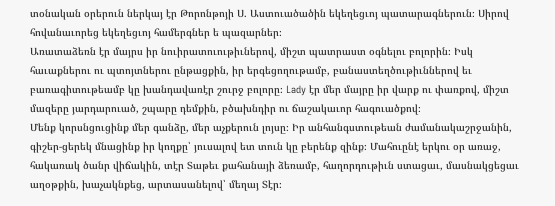տօնական օրերուն ներկայ էր Թորոնթոյի Ս. Աստուածածին եկեղեցւոյ պատարագներուն։ Սիրով հովանաւորեց եկեղեցւոյ համերգներ ե պազարներ։
Առատաձեռն էր մայրս իր նուիրատուութիւներով, միշտ պատրաստ օգնելու բոլորին։ Իսկ հաւաքներու ու պտոյտներու ընթացքին, իր երգեցողութամբ, բանաստեղծութիւններով եւ բառագիտութեամբ կը խանդավառէր շուրջ բոլորը։ Lady էր մեր մայրը իր վարք ու փառքով, միշտ մազերը յարդարուած, շպարը դեմքին, բծախնդիր ու ճաշակաւոր հագուածքով։
Մենք կորսնցուցինք մեր գանձը, մեր աչքերուն լոյսը։ Իր անհանգստութեան ժամանակաշրջանին, գիշեր-ցերեկ մնացինք իր կողքը՝ յուսալով ետ տուն կը բերենք զինք։ Մահուընէ երկու օր առաջ, հակառակ ծանր վիճակին, տէր Տաթեւ քահանայի ձեռամբ, հաղորդութիւն ստացաւ, մասնակցեցաւ աղօթքին, խաչակնքեց, արտասանելով՝ մեղայ Տէր։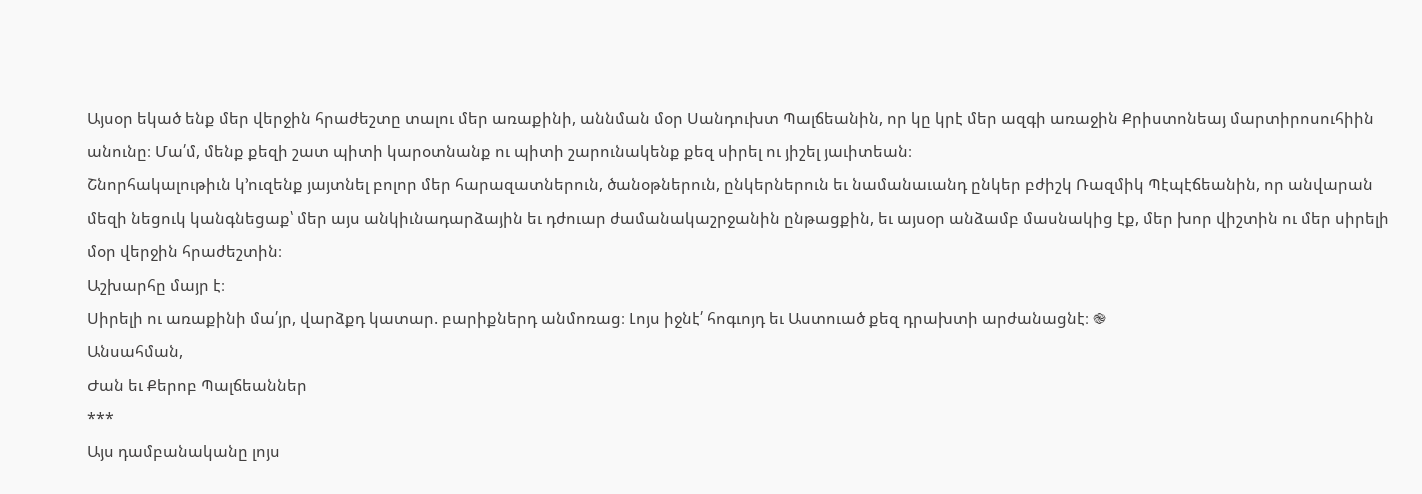Այսօր եկած ենք մեր վերջին հրաժեշտը տալու մեր առաքինի, աննման մօր Սանդուխտ Պալճեանին, որ կը կրէ մեր ազգի առաջին Քրիստոնեայ մարտիրոսուհիին անունը։ Մա՛մ, մենք քեզի շատ պիտի կարօտնանք ու պիտի շարունակենք քեզ սիրել ու յիշել յաւիտեան։
Շնորհակալութիւն կ’ուզենք յայտնել բոլոր մեր հարազատներուն, ծանօթներուն, ընկերներուն եւ նամանաւանդ ընկեր բժիշկ Ռազմիկ Պէպէճեանին, որ անվարան մեզի նեցուկ կանգնեցաք՝ մեր այս անկիւնադարձային եւ դժուար ժամանակաշրջանին ընթացքին, եւ այսօր անձամբ մասնակից էք, մեր խոր վիշտին ու մեր սիրելի մօր վերջին հրաժեշտին։
Աշխարհը մայր է։
Սիրելի ու առաքինի մա՛յր, վարձքդ կատար. բարիքներդ անմոռաց։ Լոյս իջնէ՛ հոգւոյդ եւ Աստուած քեզ դրախտի արժանացնէ։ ֎
Անսահման,
Ժան եւ Քերոբ Պալճեաններ
***
Այս դամբանականը լոյս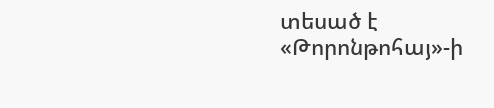տեսած է «Թորոնթոհայ»-ի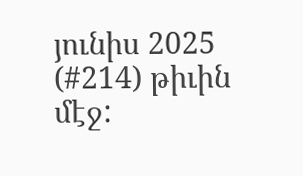յունիս 2025 (#214) թիւին մէջ: